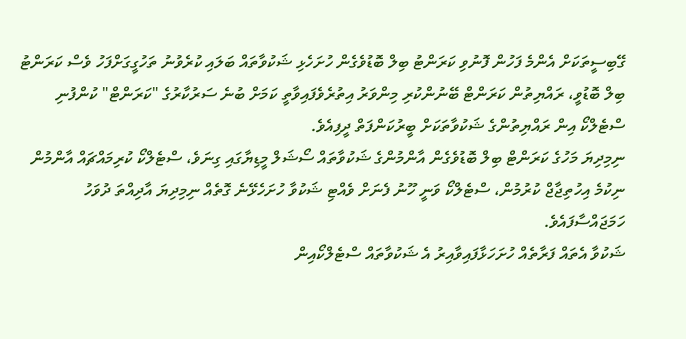ގޭބިސީތަކަށް އެންމެ ފަހުން ފޮނުވި ކަރަންޓު ބިލް ބޮޑުވެގެން ހުށަހެޅި ޝަކުވާތައް ބަލައި ކުރެވުނު ތަހުގީގަށްފަހު ވެސް ކަރަންޓު ބިލް ބޮޑުވީ، ރައްޔިތުން ކަރަންޓް ބޭނުންކުރި މިންވަރު އިތުރެވެފައިވާތީ ކަމަށް ބުނެ ސަރުކާރުގެ "ކަރަންޓް" ކުންފުނި ސްޓެލްކޯ އިން ރައްޔިތުންގެ ޝަކުވާތަކަށް ބީރުކަންފަތް ދީފިއެވެ.
ނިމިދިޔަ މަހުގެ ކަރަންޓް ބިލް ބޮޑުވެގެން އާންމުންގެ ޝަކުވާތައް ސޯޝަލް މީޑިޔާގައި ގިނަވެ، ސްޓެލްކޯ ކުރިމައްޗައް އާންމުން ނިކުމެ އިހުތިޖާޖް ކުރުމުން، ސްޓެލްކޯ ވަނީ ހޫނު ފެނަށް ވެއްޓި ޝަކުވާ ހުށަހެޅޭނެ ގޮތެއް ނިމިދިޔަ އާދިއްތަ ދުވަހު ހަމަޖައްސާފައެވެ.
ޝަކުވާ އެތައް ފަރާތެއް ހުށަހަޅާފައިވާއިރު އެ ޝަކުވާތައް ސްޓެލްކޯއިން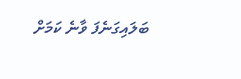ބަލައިގަނެފަ ވާނެ ކަމަށް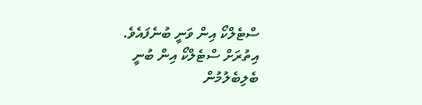ސްޓެލްކޯ އިން ވަނީ ބުނެފައެވެ.
އިތުރަށް ސްޓެލްކޯ އިން ބުނީ ބެލިބެލުމުން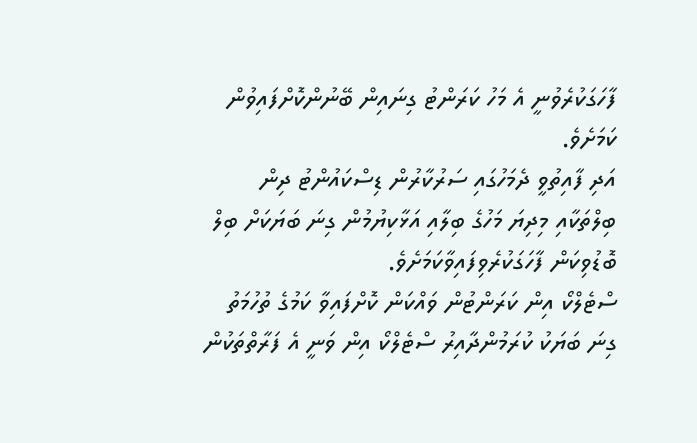ފާހަގަކުރެވުނީ އެ މަހު ކަރަންޓު ގިނައިން ބޭނުންކޮށްފައިވުން ކަމަށެވެ.
އަދި ފާއިތުވީ ދެމަހުގައި ސަރުކާރުން ޑިސްކައުންޓު ދިން ބިލްތަކާއި މިދިޔަ މަހުގެ ބިލާއި އަޅާކިޔުމުން ގިނަ ބަޔަކަށް ބިލް ބޮޑުވިކަން ފާހަގަކުރެވިފައިވާކަމަށެވެ.
ސްޓެލްކޯ އިން ކަރަންޓުން ވައްކަން ކޮށްފައިވާ ކަމުގެ ތުހުމަތު ގިނަ ބަޔަކު ކުރަމުންދާއިރު ސްޓެލްކޯ އިން ވަނީ އެ ފަރާތްތަކުން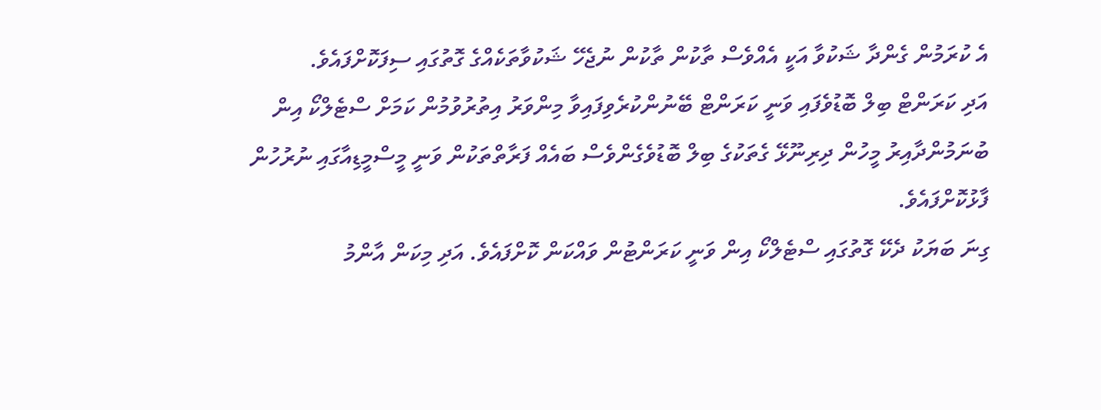އެ ކުރަމުން ގެންދާ ޝަކުވާ އަކީ އެއްވެސް ތާކުން ތާކުން ނުޖެހޭ ޝަކުވާތަކެއްގެ ގޮތުގައި ސިފަކޮށްފައެވެ.
އަދި ކަރަންޓް ބިލް ބޮޑުވެފައި ވަނީ ކަރަންޓް ބޭނުންކުރެވިފައިވާ މިންވަރު އިތުރުވުމުން ކަމަށް ސްޓެލްކޯ އިން ބުނަމުންދާއިރު މީހުން ދިރިނޫޅޭ ގެތަކުގެ ބިލް ބޮޑުވެގެންވެސް ބައެއް ފަރާތްތަކުން ވަނީ މީސްމީޑިއާގައި ނުރުހުން ފާޅުކޮށްފައެވެ.
ގިނަ ބަޔަކު ދެކޭ ގޮތުގައި ސްޓެލްކޯ އިން ވަނީ ކަރަންޓުން ވައްކަން ކޮށްފައެވެ. އަދި މިކަން އާންމު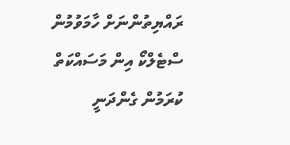ރައްޔިތުންނަށް ހާމަވުމުން ސްޓެލްކޯ އިން މަސައްކަތް ކުރަމުން ގެންދަނީ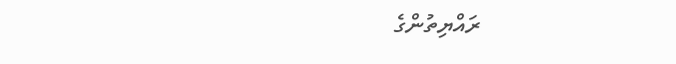ރައްޔިތުންގެ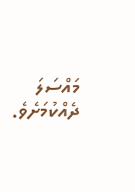މައްސަލަ ދެއްކުމަށެވެ.